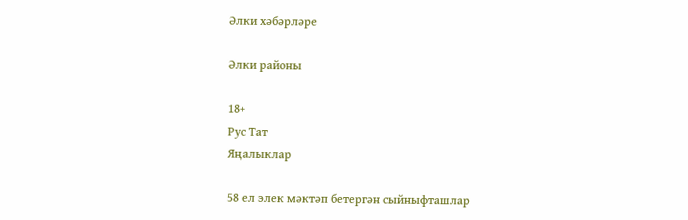Әлки хәбәрләре

Әлки районы

18+
Рус Тат
Яңалыклар

58 ел элек мәктәп бетергән сыйныфташлар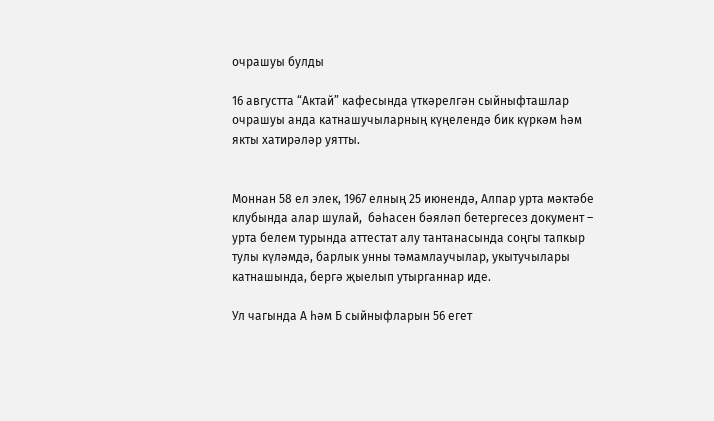очрашуы булды

16 августта “Актай” кафесында үткәрелгән сыйныфташлар очрашуы анда катнашучыларның күңелендә бик күркәм һәм якты хатирәләр уятты.


Моннан 58 ел элек, 1967 елның 25 июнендә, Алпар урта мәктәбе клубында алар шулай,  бәһасен бәяләп бетергесез документ – урта белем турында аттестат алу тантанасында соңгы тапкыр тулы күләмдә, барлык унны тәмамлаучылар, укытучылары катнашында, бергә җыелып утырганнар иде.

Ул чагында А һәм Б сыйныфларын 56 егет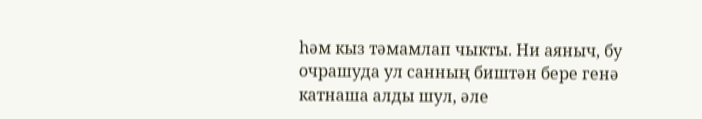һәм кыз тәмамлап чыкты. Ни аяныч, бу очрашуда ул санның биштән бере генә катнаша алды шул, әле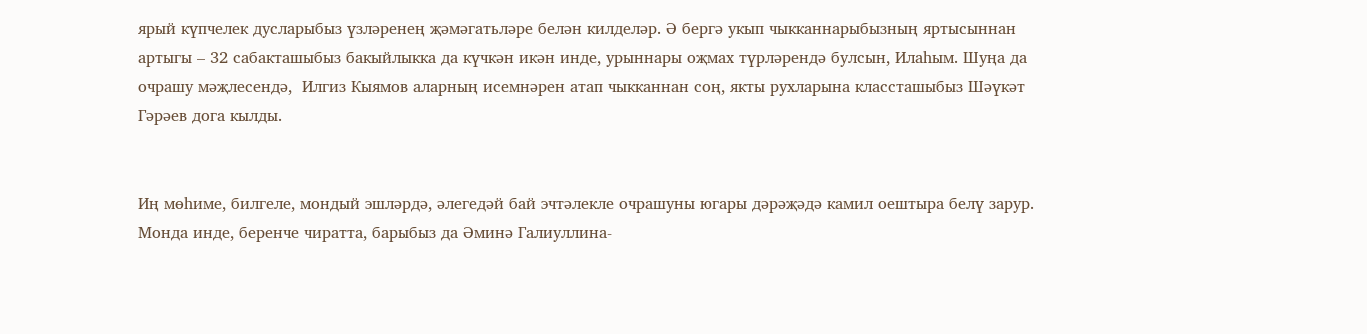ярый күпчелек дусларыбыз үзләренең җәмәгатьләре белән килделәр. Ә бергә укып чыкканнарыбызның яртысыннан артыгы – 32 сабакташыбыз бакыйлыкка да күчкән икән инде, урыннары оҗмах түрләрендә булсын, Илаһым. Шуңа да очрашу мәҗлесендә,  Илгиз Кыямов аларның исемнәрен атап чыкканнан соң, якты рухларына классташыбыз Шәүкәт Гәрәев дога кылды.


Иң мөһиме, билгеле, мондый эшләрдә, әлегедәй бай эчтәлекле очрашуны югары дәрәҗәдә камил оештыра белү зарур. Монда инде, беренче чиратта, барыбыз да Әминә Галиуллина-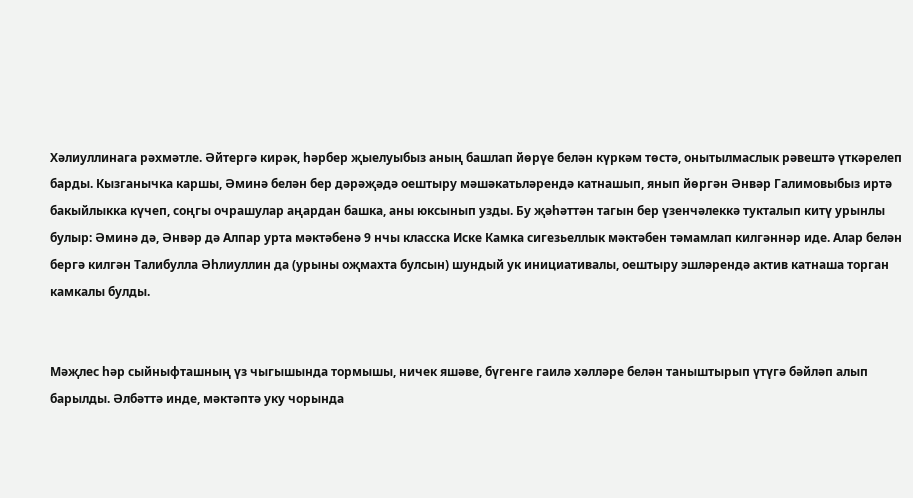Хәлиуллинага рәхмәтле. Әйтергә кирәк, һәрбер җыелуыбыз аның башлап йөрүе белән күркәм төстә, онытылмаслык рәвештә үткәрелеп барды. Кызганычка каршы, Әминә белән бер дәрәҗәдә оештыру мәшәкатьләрендә катнашып, янып йөргән Әнвәр Галимовыбыз иртә бакыйлыкка күчеп, соңгы очрашулар аңардан башка, аны юксынып узды. Бу җәһәттән тагын бер үзенчәлеккә тукталып китү урынлы булыр: Әминә дә, Әнвәр дә Алпар урта мәктәбенә 9 нчы класска Иске Камка сигезьеллык мәктәбен тәмамлап килгәннәр иде. Алар белән бергә килгән Талибулла Әһлиуллин да (урыны оҗмахта булсын) шундый ук инициативалы, оештыру эшләрендә актив катнаша торган камкалы булды.


Мәҗлес һәр сыйныфташның үз чыгышында тормышы, ничек яшәве, бүгенге гаилә хәлләре белән таныштырып үтүгә бәйләп алып барылды. Әлбәттә инде, мәктәптә уку чорында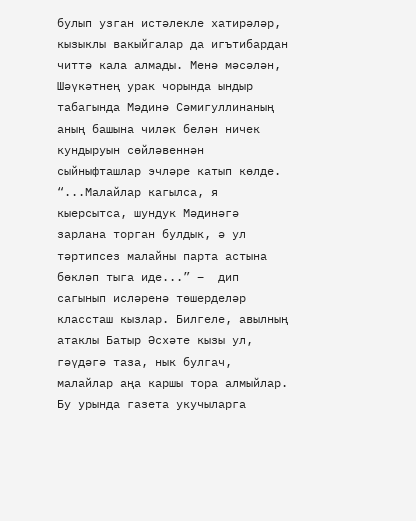булып узган истәлекле хатирәләр, кызыклы вакыйгалар да игътибардан читтә кала алмады. Менә мәсәлән, Шәүкәтнең урак чорында ындыр табагында Мәдинә Сәмигуллинаның аның башына чиләк белән ничек кундыруын сөйләвеннән сыйныфташлар эчләре катып көлде. “...Малайлар кагылса, я кыерсытса, шундук Мәдинәгә зарлана торган булдык, ә ул тәртипсез малайны парта астына бөкләп тыга иде...” –  дип сагынып исләренә төшерделәр классташ кызлар. Билгеле, авылның атаклы Батыр Әсхәте кызы ул, гәүдәгә таза, нык булгач, малайлар аңа каршы тора алмыйлар. Бу урында газета укучыларга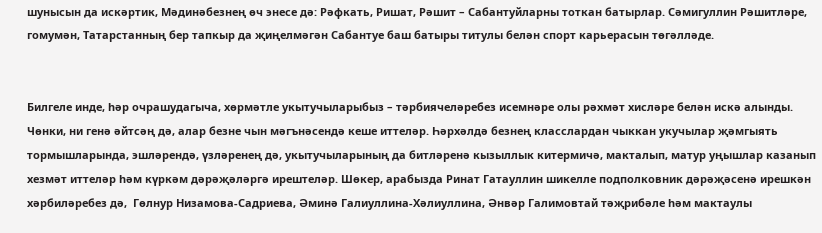шунысын да искәртик, Мәдинәбезнең өч энесе дә: Рәфкать, Ришат, Рәшит – Сабантуйларны тоткан батырлар. Сәмигуллин Рәшитләре, гомумән, Татарстанның бер тапкыр да җиңелмәгән Сабантуе баш батыры титулы белән спорт карьерасын төгәлләде.


Билгеле инде, һәр очрашудагыча, хөрмәтле укытучыларыбыз – тәрбиячеләребез исемнәре олы рәхмәт хисләре белән искә алынды. Чөнки, ни генә әйтсәң дә, алар безне чын мәгънәсендә кеше иттеләр. Һәрхәлдә безнең класслардан чыккан укучылар җәмгыять тормышларында, эшләрендә, үзләренең дә, укытучыларының да битләренә кызыллык китермичә, макталып, матур уңышлар казанып хезмәт иттеләр һәм күркәм дәрәҗәләргә ирештеләр. Шөкер, арабызда Ринат Гатауллин шикелле подполковник дәрәҗәсенә ирешкән хәрбиләребез дә,  Гөлнур Низамова-Садриева, Әминә Галиуллина-Хәлиуллина, Әнвәр Галимовтай тәҗрибәле һәм мактаулы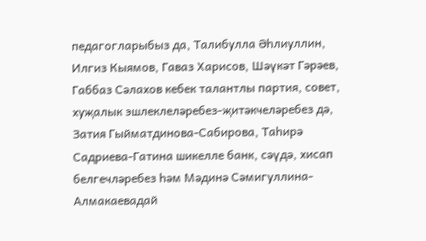педагогларыбыз да, Талибулла Әһлиуллин, Илгиз Кыямов, Гаваз Харисов, Шәүкәт Гәрәев, Габбаз Сәлахов кебек талантлы партия, совет, хуҗалык эшлеклеләребез-җитәкчеләребез дә, Затия Гыйматдинова-Сабирова, Таһирә Садриева-Гатина шикелле банк, сәүдә, хисап белгечләребез һәм Мәдинә Сәмигуллина-Алмакаевадай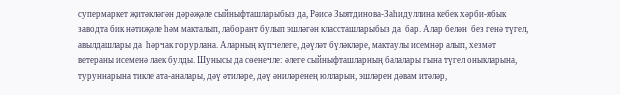супермаркет җитәкләгән дәрәҗәле сыйныфташларыбыз да, Рәисә Зыятдинова-Заһидуллина кебек хәрби-ябык заводта бик нәтиҗәле һәм макталып, лаборант булып эшләгән классташларыбыз да  бар. Алар белән  без генә түгел, авылдашлары да  һәрчак горурлана. Аларның күпчелеге, дәүләт бүләкләре, мактаулы исемнәр алып, хезмәт ветераны исеменә лаек булды. Шунысы да сөенечле: әлеге сыйныфташларның балалары гына түгел оныкларына, туруннарына тикле ата-аналары, дәү әтиләре, дәү әниләренең юлларын, эшләрен дәвам итәләр,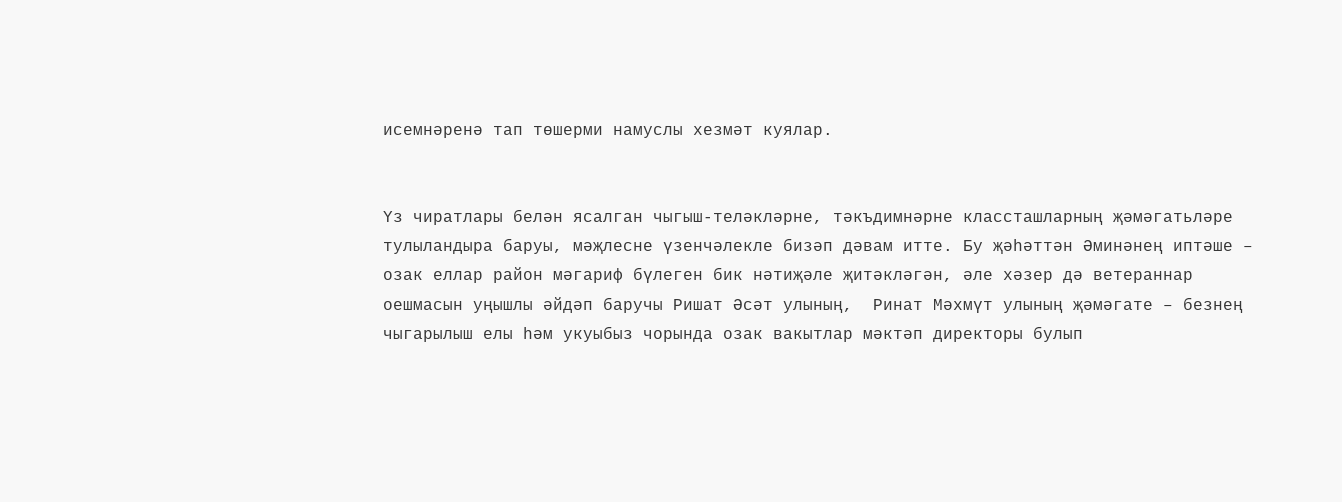исемнәренә тап төшерми намуслы хезмәт куялар.


Үз чиратлары белән ясалган чыгыш-теләкләрне, тәкъдимнәрне классташларның җәмәгатьләре тулыландыра баруы, мәҗлесне үзенчәлекле бизәп дәвам итте. Бу җәһәттән Әминәнең иптәше – озак еллар район мәгариф бүлеген бик нәтиҗәле җитәкләгән, әле хәзер дә ветераннар оешмасын уңышлы әйдәп баручы Ришат Әсәт улының,  Ринат Мәхмүт улының җәмәгате – безнең чыгарылыш елы һәм укуыбыз чорында озак вакытлар мәктәп директоры булып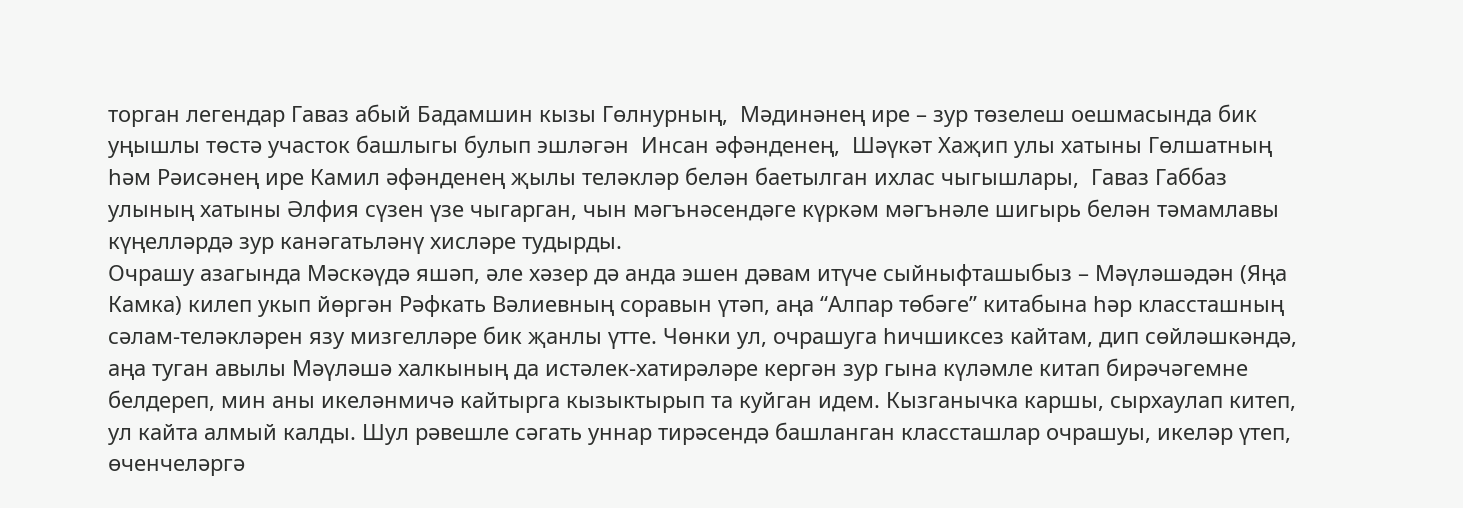торган легендар Гаваз абый Бадамшин кызы Гөлнурның,  Мәдинәнең ире – зур төзелеш оешмасында бик уңышлы төстә участок башлыгы булып эшләгән  Инсан әфәнденең,  Шәүкәт Хаҗип улы хатыны Гөлшатның һәм Рәисәнең ире Камил әфәнденең җылы теләкләр белән баетылган ихлас чыгышлары,  Гаваз Габбаз улының хатыны Әлфия сүзен үзе чыгарган, чын мәгънәсендәге күркәм мәгънәле шигырь белән тәмамлавы күңелләрдә зур канәгатьләнү хисләре тудырды.
Очрашу азагында Мәскәүдә яшәп, әле хәзер дә анда эшен дәвам итүче сыйныфташыбыз – Мәүләшәдән (Яңа Камка) килеп укып йөргән Рәфкать Вәлиевның соравын үтәп, аңа “Алпар төбәге” китабына һәр классташның сәлам-теләкләрен язу мизгелләре бик җанлы үтте. Чөнки ул, очрашуга һичшиксез кайтам, дип сөйләшкәндә, аңа туган авылы Мәүләшә халкының да истәлек-хатирәләре кергән зур гына күләмле китап бирәчәгемне белдереп, мин аны икеләнмичә кайтырга кызыктырып та куйган идем. Кызганычка каршы, сырхаулап китеп, ул кайта алмый калды. Шул рәвешле сәгать уннар тирәсендә башланган классташлар очрашуы, икеләр үтеп, өченчеләргә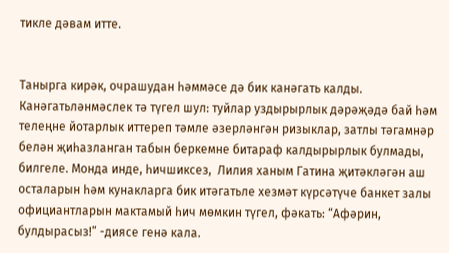тикле дәвам итте.


Танырга кирәк, очрашудан һәммәсе дә бик канәгать калды. Канәгатьләнмәслек тә түгел шул: туйлар уздырырлык дәрәҗәдә бай һәм телеңне йотарлык иттереп тәмле әзерләнгән ризыклар, затлы тәгамнәр белән җиһазланган табын беркемне битараф калдырырлык булмады, билгеле. Монда инде, һичшиксез,  Лилия ханым Гатина җитәкләгән аш осталарын һәм кунакларга бик итәгатьле хезмәт күрсәтүче банкет залы официантларын мактамый һич мөмкин түгел, фәкать: “Афәрин, булдырасыз!” -диясе генә кала.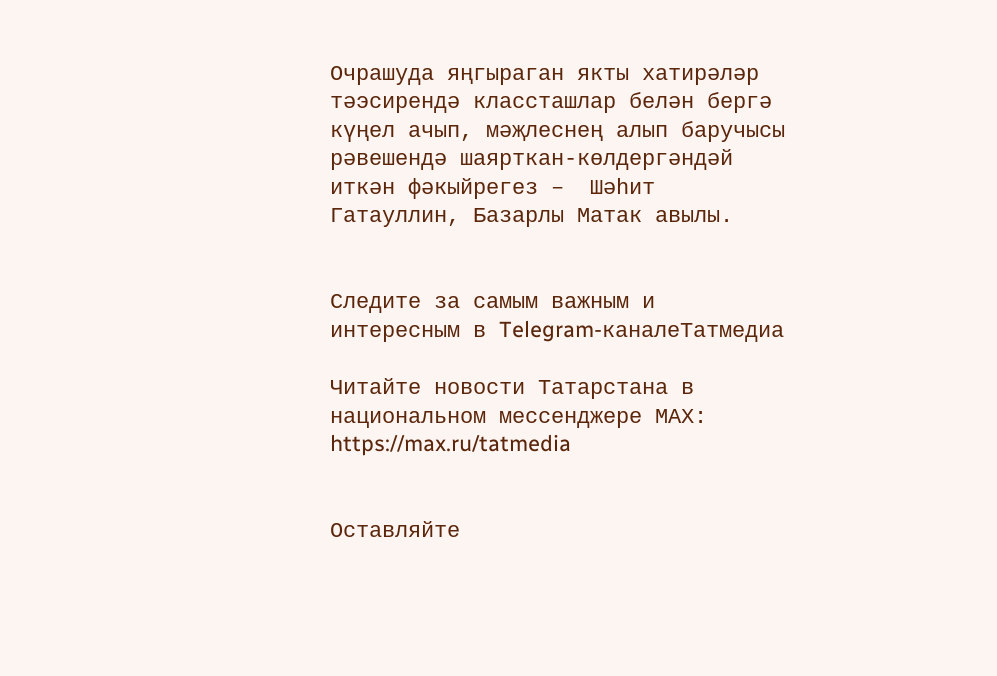Очрашуда яңгыраган якты хатирәләр тәэсирендә классташлар белән бергә күңел ачып, мәҗлеснең алып баручысы рәвешендә шаярткан-көлдергәндәй иткән фәкыйрегез –  Шәһит Гатауллин, Базарлы Матак авылы.


Следите за самым важным и интересным в Telegram-каналеТатмедиа

Читайте новости Татарстана в национальном мессенджере MАХ: https://max.ru/tatmedia


Оставляйте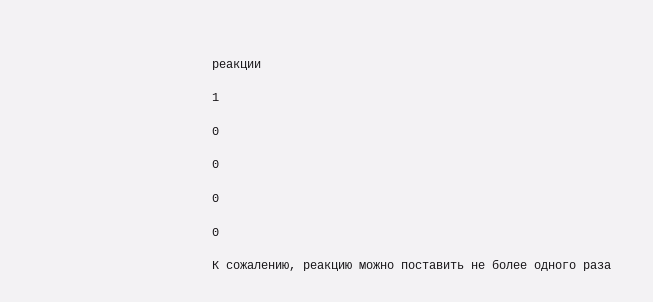реакции

1

0

0

0

0

К сожалению, реакцию можно поставить не более одного раза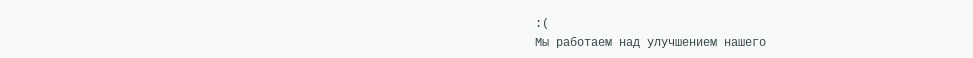:(
Мы работаем над улучшением нашего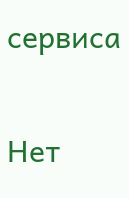сервиса

Нет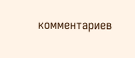комментариев